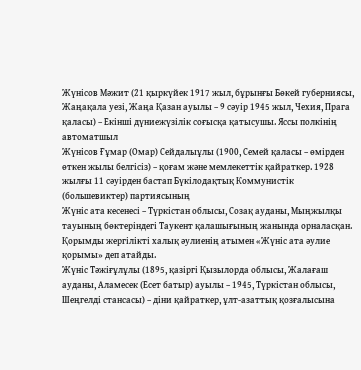Жүнісов Мәжит (21 қыркүйек 1917 жыл, бұрынғы Бөкей губерниясы, Жаңақала уезі, Жаңа Қазан ауылы – 9 сәуір 1945 жыл, Чехия, Прага қаласы) – Екінші дүниежүзілік соғысқа қатысушы. Яссы полкінің автоматшыл
Жүнісов Ғұмар (Омар) Сейдалыұлы (1900, Семей қаласы – өмірден өткен жылы белгісіз) – қоғам және мемлекеттік қайраткер. 1928 жылғы 11 сәуірден бастап Бүкілодақтық Коммунистік (большевиктер) партиясының
Жүніс ата кесенесі – Түркістан облысы, Созақ ауданы, Мыңжылқы тауының бөктеріндегі Таукент қалашығының жанында орналасқан. Қорымды жергілікті халық әулиенің атымен «Жүніс ата әулие қорымы» деп атайды.
Жүніс Тәжіғұлұлы (1895, қазіргі Қызылорда облысы, Жалағаш ауданы, Аламесек (Есет батыр) ауылы – 1945, Түркістан облысы, Шеңгелді стансасы) – діни қайраткер, ұлт-азаттық қозғалысына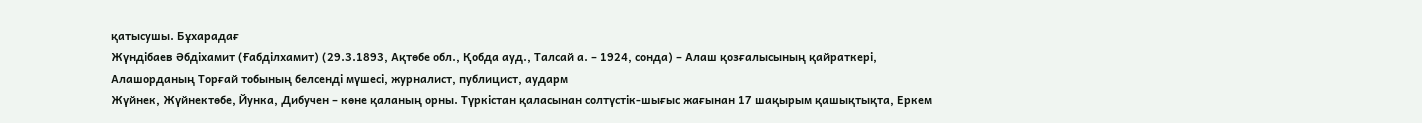қатысушы. Бұхарадағ
Жүндібаев Әбдіхамит (Ғабділхамит) (29.3.1893, Ақтөбе обл., Қобда ауд., Талсай а. – 1924, сонда) – Алаш қозғалысының қайраткері, Алашорданың Торғай тобының белсенді мүшесі, журналист, публицист, аударм
Жүйнек, Жүйнектөбе, Йунка, Дибучен – көне қаланың орны. Түркістан қаласынан солтүстік-шығыс жағынан 17 шақырым қашықтықта, Еркем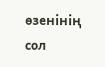өзенінің сол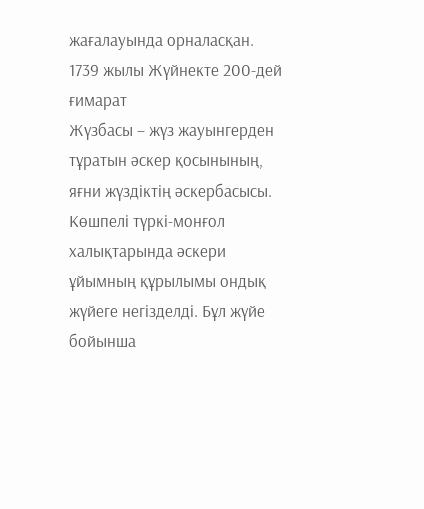жағалауында орналасқан. 1739 жылы Жүйнекте 200-дей ғимарат
Жүзбасы – жүз жауынгерден тұратын әскер қосынының, яғни жүздіктің әскербасысы. Көшпелі түркі-монғол халықтарында әскери ұйымның құрылымы ондық жүйеге негізделді. Бұл жүйе бойынша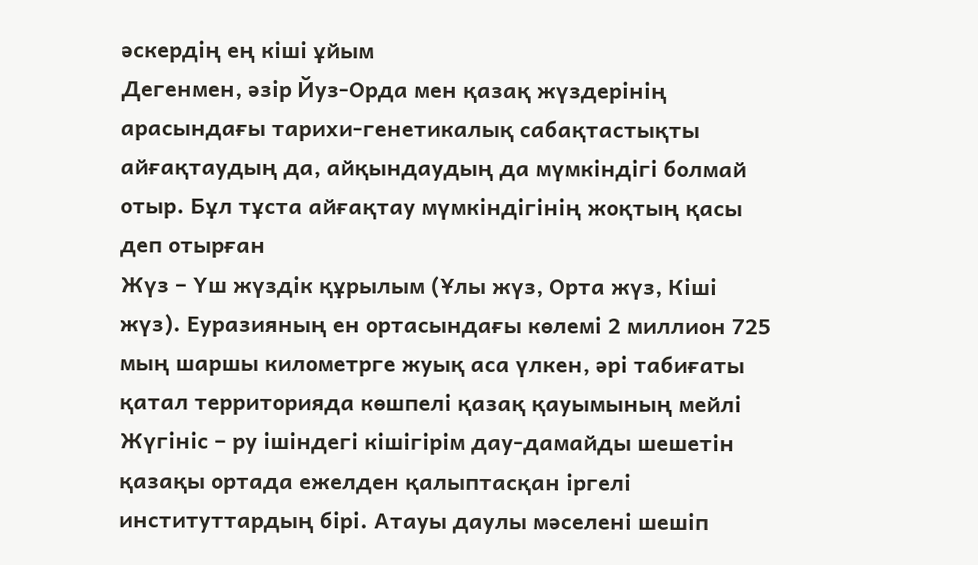әскердің ең кіші ұйым
Дегенмен, әзір Йуз-Орда мен қазақ жүздерінің арасындағы тарихи-генетикалық сабақтастықты айғақтаудың да, айқындаудың да мүмкіндігі болмай отыр. Бұл тұста айғақтау мүмкіндігінің жоқтың қасы деп отырған
Жүз – Үш жүздік құрылым (Ұлы жүз, Орта жүз, Кіші жүз). Еуразияның ен ортасындағы көлемі 2 миллион 725 мың шаршы километрге жуық аса үлкен, әрі табиғаты қатал территорияда көшпелі қазақ қауымының мейлі
Жүгініс – ру ішіндегі кішігірім дау-дамайды шешетін қазақы ортада ежелден қалыптасқан іргелі институттардың бірі. Атауы даулы мәселені шешіп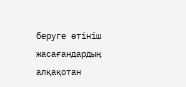беруге өтініш жасағандардың алқақотан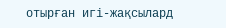отырған игі-жақсылард